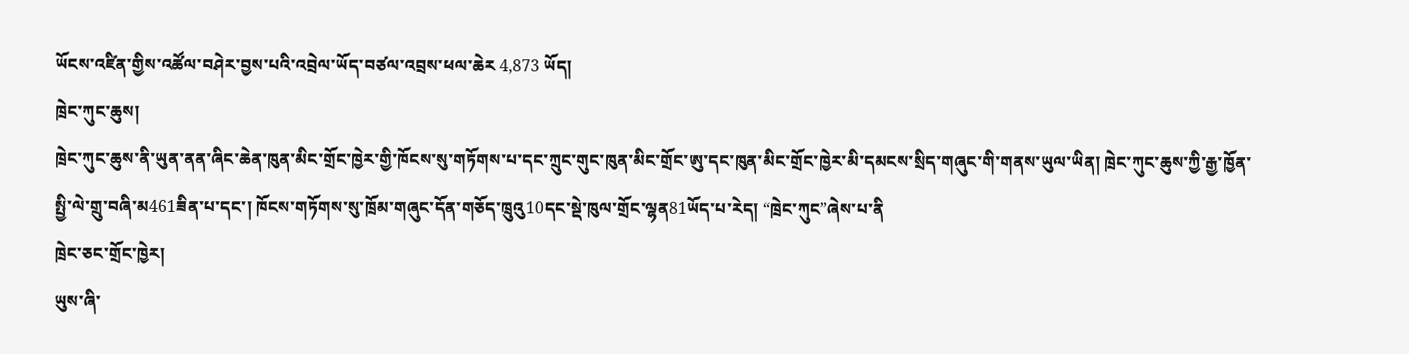ཡོངས་འཛིན་གྱིས་འཚོལ་བཤེར་བྱས་པའི་འབྲེལ་ཡོད་བཙལ་འབྲས་ཕལ་ཆེར 4,873 ཡོད།
ཁྲེང་ཀུང་ཆུས།
ཁྲེང་ཀུང་ཆུས་ནི་ཡུན་ནན་ཞིང་ཆེན་ཁུན་མིང་གྲོང་ཁྱེར་གྱི་ཁོངས་སུ་གཏོགས་པ་དང་ཀྲུང་གུང་ཁུན་མིང་གྲོང་ཨུ་དང་ཁུན་མིང་གྲོང་ཁྱེར་མི་དམངས་སྲིད་གཞུང་གི་གནས་ཡུལ་ཡིན། ཁྲེང་ཀུང་ཆུས་ཀྱི་རྒྱ་ཁྱོན་སྤྱི་ལེ་གྲུ་བཞི་མ461ཟིན་པ་དང་། ཁོངས་གཏོགས་སུ་ཁྲོམ་གཞུང་དོན་གཅོད་ཁྲུའུ10དང་སྡེ་ཁུལ་གྲོང་ལྷན81ཡོད་པ་རེད། “ཁྲེང་ཀུང”ཞེས་པ་ནི
ཁྲེང་ཅང་གྲོང་ཁྱེར།
ཡུས་ཞི་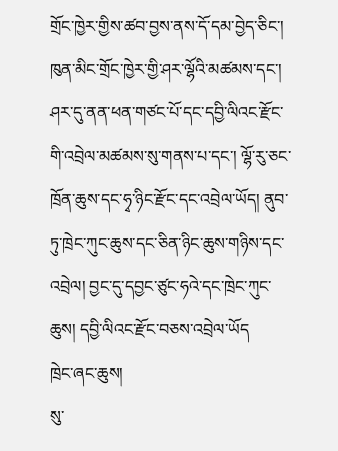གྲོང་ཁྱེར་གྱིས་ཚབ་བྱས་ནས་དོ་དམ་བྱེད་ཅིང་། ཁུན་མིང་གྲོང་ཁྱེར་གྱི་ཤར་ལྷོའི་མཚམས་དང་། ཤར་དུ་ནན་ཕན་གཙང་པོ་དང་དབྱི་ལིའང་རྫོང་གི་འབྲེལ་མཚམས་སུ་གནས་པ་དང་། ལྷོ་རུ་ཅང་ཁྲོན་ཆུས་དང་ཧྭ་ཉིང་རྫོང་དང་འབྲེལ་ཡོད། ནུབ་ཏུ་ཁྲེང་ཀུང་ཆུས་དང་ཅིན་ཉིང་ཆུས་གཉིས་དང་འབྲེལ། བྱང་དུ་དབྱང་ཙུང་ཧའེ་དང་ཁྲེང་ཀུང་ཆུས། དབྱི་ལིའང་རྫོང་བཅས་འབྲེལ་ཡོད
ཁྲེང་ཞང་ཆུས།
སུ་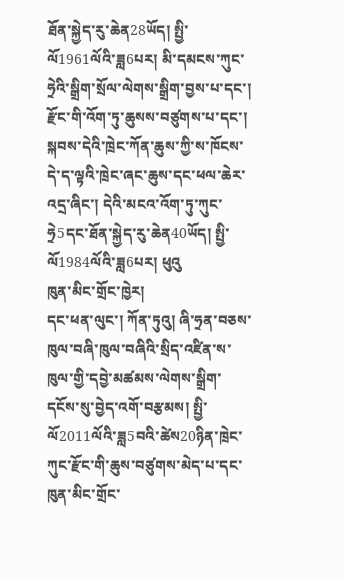ཐོན་སྐྱེད་རུ་ཆེན28ཡོད། སྤྱི་ལོ1961ལོའི་ཟླ6པར། མི་དམངས་ཀུང་ཧྲེའི་སྒྲིག་སྲོལ་ལེགས་སྒྲིག་བྱས་པ་དང་། རྫོང་གི་འོག་ཏུ་ཆུསས་བཙུགས་པ་དང་། སྐབས་དེའི་ཁྲེང་ཀོན་ཆུས་ཀྱི་ས་ཁོངས་དེ་ད་ལྟའི་ཁྲེང་ཞང་ཆུས་དང་ཕལ་ཆེར་འདྲ་ཞིང་། དེའི་མངའ་འོག་ཏུ་ཀུང་ཧྲེ5དང་ཐོན་སྐྱེད་རུ་ཆེན40ཡོད། སྤྱི་ལོ1984ལོའི་ཟླ6པར། ཕུའུ
ཁུན་མིང་གྲོང་ཁྱེར།
དང་ཕན་ལུང་། ཀོན་ཏུའུ། ཞི་ཧྲན་བཅས་ཁུལ་བཞི་ཁུལ་བཞིའི་སྲིད་འཛིན་ས་ཁུལ་གྱི་དབྱེ་མཚམས་ལེགས་སྒྲིག་དངོས་སུ་བྱེད་འགོ་བརྩམས། སྤྱི་ལོ2011ལོའི་ཟླ5བའི་ཚེས20ཉིན་ཁྲེང་ཀུང་རྫོང་གི་ཆུས་བཙུགས་མེད་པ་དང་ཁུན་མིང་གྲོང་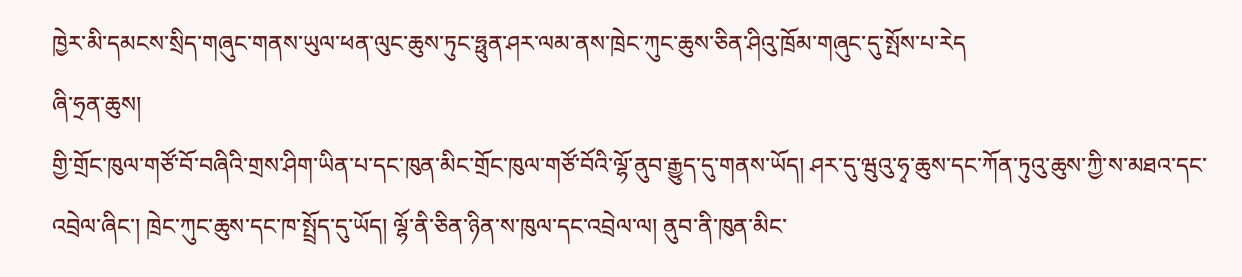ཁྱེར་མི་དམངས་སྲིད་གཞུང་གནས་ཡུལ་ཕན་ལུང་ཆུས་ཏུང་ཧྥུན་ཤར་ལམ་ནས་ཁྲེང་ཀུང་ཆུས་ཅིན་ཤིའུ་ཁྲོམ་གཞུང་དུ་སྤོས་པ་རེད
ཞི་ཧྲན་ཆུས།
གྱི་གྲོང་ཁུལ་གཙོ་བོ་བཞིའི་གྲས་ཤིག་ཡིན་པ་དང་ཁུན་མིང་གྲོང་ཁུལ་གཙོ་བོའི་ལྷོ་ནུབ་རྒྱུད་དུ་གནས་ཡོད། ཤར་དུ་ཝུའུ་ཧྭ་ཆུས་དང་ཀོན་ཏུའུ་ཆུས་ཀྱི་ས་མཐའ་དང་འབྲེལ་ཞིང་། ཁྲེང་ཀུང་ཆུས་དང་ཁ་སྤྲོད་དུ་ཡོད། ལྷོ་ནི་ཅིན་ཉིན་ས་ཁུལ་དང་འབྲེལ་ལ། ནུབ་ནི་ཁུན་མིང་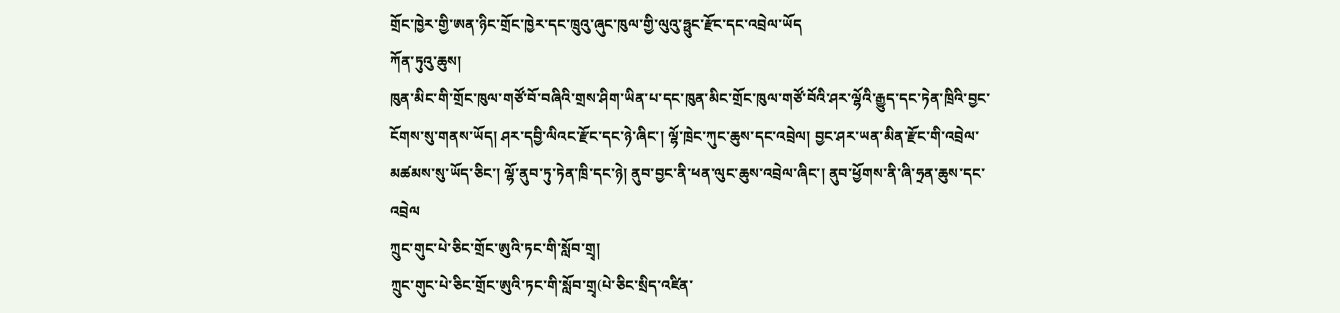གྲོང་ཁྱེར་གྱི་ཨན་ཉིང་གྲོང་ཁྱེར་དང་ཁྲུའུ་ཞུང་ཁུལ་གྱི་ལུའུ་ཧྥུང་རྫོང་དང་འབྲེལ་ཡོད
ཀོན་ཏུའུ་ཆུས།
ཁུན་མིང་གི་གྲོང་ཁུལ་གཙོ་བོ་བཞིའི་གྲས་ཤིག་ཡིན་པ་དང་ཁུན་མིང་གྲོང་ཁུལ་གཙོ་བོའི་ཤར་ལྷོའི་རྒྱུད་དང་ཏེན་ཁྲིའི་བྱང་ངོགས་སུ་གནས་ཡོད། ཤར་དབྱི་ལིའང་རྫོང་དང་ཉེ་ཞིང་། ལྷོ་ཁྲེང་ཀུང་ཆུས་དང་འབྲེལ། བྱང་ཤར་ཡན་མིན་རྫོང་གི་འབྲེལ་མཚམས་སུ་ཡོད་ཅིང་། ལྷོ་ནུབ་ཏུ་ཏེན་ཁྲི་དང་ཉེ། ནུབ་བྱང་ནི་ཕན་ལུང་ཆུས་འབྲེལ་ཞིང་། ནུབ་ཕྱོགས་ནི་ཞི་ཧྲན་ཆུས་དང་འབྲེལ
ཀྲུང་གུང་པེ་ཅིང་གྲོང་ཨུའི་ཏང་གི་སློབ་གྲྭ།
ཀྲུང་གུང་པེ་ཅིང་གྲོང་ཨུའི་ཏང་གི་སློབ་གྲྭ(པེ་ཅིང་སྲིད་འཛིན་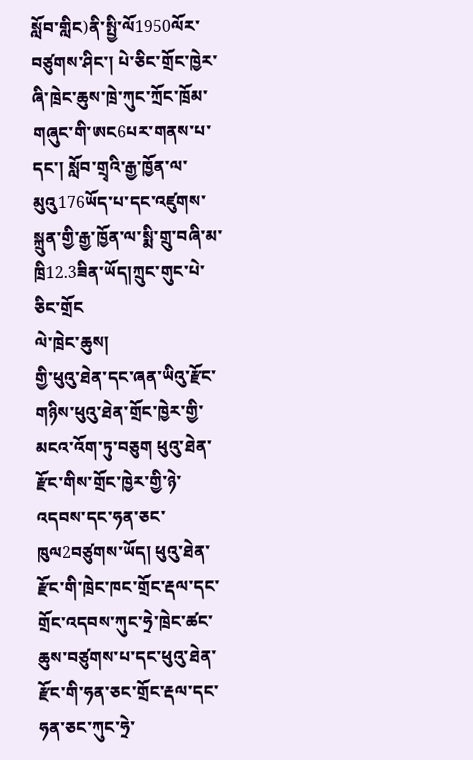སློབ་གླིང)ནི་སྤྱི་ལོ1950ལོར་བཙུགས་ཤིང་། པེ་ཅིང་གྲོང་ཁྱེར་ཞི་ཁྲེང་ཆུས་ཁྲེ་ཀུང་ཀྲོང་ཁྲོམ་གཞུང་གི་ཨང6པར་གནས་པ་དང་། སློབ་གྲྭའི་རྒྱ་ཁྱོན་ལ་མུའུ176ཡོད་པ་དང་འཛུགས་སྐྲུན་གྱི་རྒྱ་ཁྱོན་ལ་སྨི་གྲུ་བཞི་མ་ཁྲི12.3ཟིན་ཡོད།ཀྲུང་གུང་པེ་ཅིང་གྲོང
ལེ་ཁྲེང་ཆུས།
གྱི་ཕུའུ་ཐེན་དང་ཞན་ཡིའུ་རྫོང་གཉིས་ཕུའུ་ཐེན་གྲོང་ཁྱེར་གྱི་མངའ་འོག་ཏུ་བཅུག ཕུའུ་ཐེན་རྫོང་གིས་གྲོང་ཁྱེར་གྱི་ཉེ་འདབས་དང་ཧན་ཅང་ཁུལ2བཙུགས་ཡོད། ཕུའུ་ཐེན་རྫོང་གི་ཁྲེང་ཁང་གྲོང་རྡལ་དང་གྲོང་འདབས་ཀུང་ཧྲེ་ཁྲེང་ཚང་ཆུས་བཙུགས་པ་དང་ཕུའུ་ཐེན་རྫོང་གི་ཧན་ཅང་གྲོང་རྡལ་དང་ཧན་ཅང་ཀུང་ཧྲེ་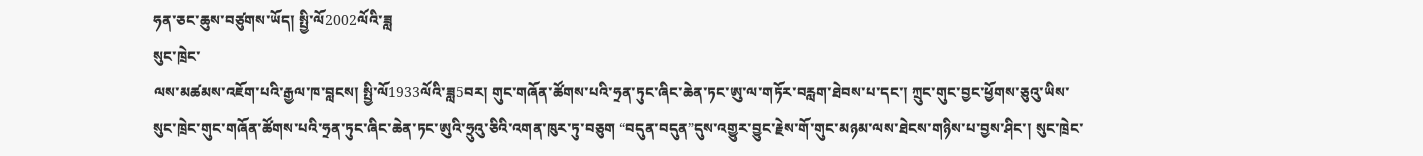ཧན་ཅང་ཆུས་བཙུགས་ཡོད། སྤྱི་ལོ2002ལོའི་ཟླ
སུང་ཁྲེང་
ལས་མཚམས་འཇོག་པའི་རྒྱལ་ཁ་བླངས། སྤྱི་ལོ1933ལོའི་ཟླ5བར། གུང་གཞོན་ཚོགས་པའི་ཧྲན་ཏུང་ཞིང་ཆེན་ཏང་ཨུ་ལ་གཏོར་བརླག་ཐེབས་པ་དང་། ཀྲུང་གུང་བྱང་ཕྱོགས་ཅུའུ་ཡིས་སུང་ཁྲེང་གུང་གཞོན་ཚོགས་པའི་ཧྲན་ཏུང་ཞིང་ཆེན་ཏང་ཨུའི་ཧྲུའུ་ཅིའི་འགན་ཁུར་ཏུ་བཅུག “བདུན་བདུན”དུས་འགྱུར་བྱུང་རྗེས་གོ་གུང་མཉམ་ལས་ཐེངས་གཉིས་པ་བྱས་ཤིང་། སུང་ཁྲེང་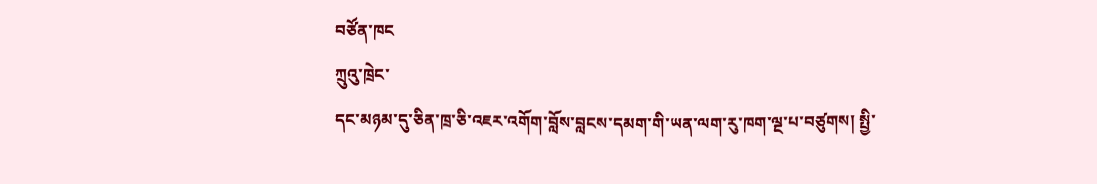བཙོན་ཁང
ཀྲུའུ་ཁྲེང་
དང་མཉམ་དུ་ཅིན་ཁྲ་ཅི་འཇར་འགོག་བློས་བླངས་དམག་གི་ཡན་ལག་རུ་ཁག་ལྔ་པ་བཙུགས། སྤྱི་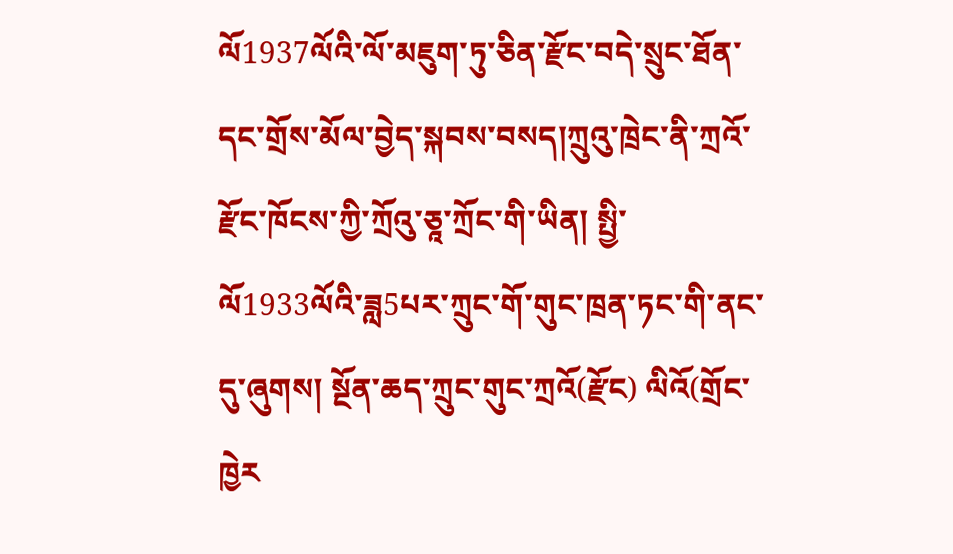ལོ1937ལོའི་ལོ་མཇུག་ཏུ་ཅིན་རྫོང་བདེ་སྲུང་ཐོན་དང་གྲོས་མོལ་བྱེད་སྐབས་བསད།ཀྲུའུ་ཁྲེང་ནི་ཀྲའོ་རྫོང་ཁོངས་ཀྱི་ཀྲོའུ་ཅཱ་ཀྲོང་གི་ཡིན། སྤྱི་ལོ1933ལོའི་ཟླ5པར་ཀྲུང་གོ་གུང་ཁྲན་ཏང་གི་ནང་དུ་ཞུགས། སྔོན་ཆད་ཀྲུང་གུང་ཀྲའོ(རྫོང) ལིའོ(གྲོང་ཁྱེར